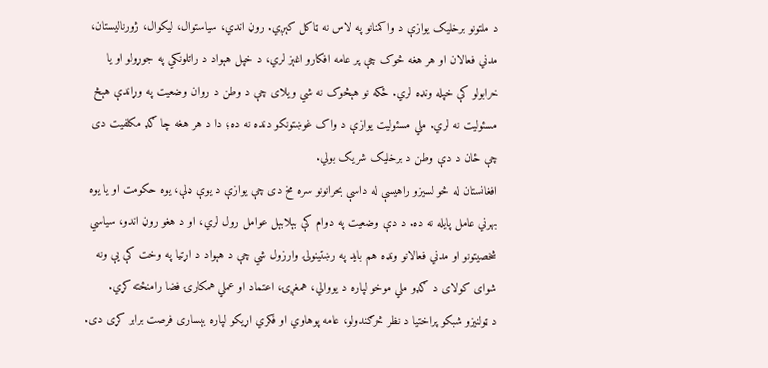د ملتونو برخلیک یوازې د واکمنانو په لاس نه ټاکل کېږي. روڼ اندي، سیاستوال، لیکوال، ژورنالیستان، مدني فعالان او هر هغه څوک چې پر عامه افکارو اغېز لري، د خپل هېواد د راتلونکي په جوړولو او یا خرابولو کې خپله ونډه لري. ځکه نو هېڅوک نه شي ویلای چې د وطن د روان وضعیت په وړاندې هېڅ مسئولیت نه لري. ملي مسئولیت یوازې د واک غوښتونکو دنده نه ده؛ دا د هر هغه چا ګډ مکلفیت دی چې ځان د دې وطن د برخلیک شریک بولي.
افغانستان له څو لسیزو راهیسې له داسې بحرانونو سره مخ دی چې یوازې د یوې ډلې، یوه حکومت او یا یوه بهرني عامل پایله نه ده. د دې وضعیت په دوام کې بېلابېل عوامل رول لري، او د هغو روڼ اندو، سیاسي شخصیتونو او مدني فعالانو ونډه هم باید په رښتینولۍ وارزول شي چې د هېواد د اړتیا په وخت کې یې ونه شوای کولای د ګډو ملي موخو لپاره د یووالي، همغږۍ، اعتماد او عملي همکارۍ فضا رامنځته کړي.
د ټولنیزو شبکو پراختیا د نظر څرګندولو، عامه پوهاوي او فکري اړیکو لپاره بېساری فرصت برابر کړی دی.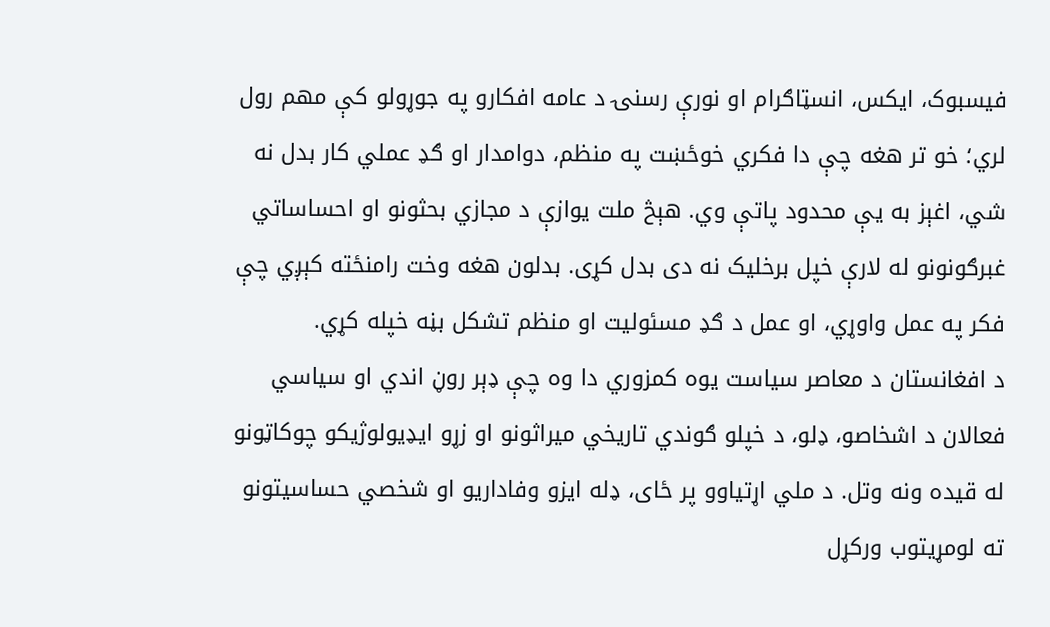فیسبوک، ایکس، انسټاګرام او نورې رسنۍ د عامه افکارو په جوړولو کې مهم رول لري؛ خو تر هغه چې دا فکري خوځښت په منظم، دوامدار او ګډ عملي کار بدل نه شي، اغېز به یې محدود پاتې وي. هېڅ ملت یوازې د مجازي بحثونو او احساساتي غبرګونونو له لارې خپل برخلیک نه دی بدل کړی. بدلون هغه وخت رامنځته کېږي چې فکر په عمل واوړي، او عمل د ګډ مسئولیت او منظم تشکل بڼه خپله کړي.
د افغانستان د معاصر سیاست یوه کمزوري دا وه چې ډېر روڼ اندي او سیاسي فعالان د اشخاصو، ډلو، د خپلو ګوندي تاریخي میراثونو او زړو ایډیولوژیکو چوکاټونو له قیده ونه وتل. د ملي اړتیاوو پر ځای، ډله ایزو وفاداریو او شخصي حساسیتونو ته لومړیتوب ورکړل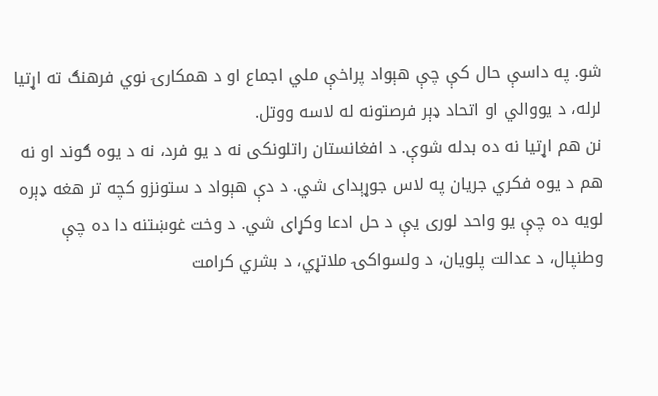شو. په داسې حال کې چې هېواد پراخې ملي اجماع او د همکارۍ نوي فرهنګ ته اړتیا لرله، د یووالي او اتحاد ډېر فرصتونه له لاسه ووتل.
نن هم اړتیا نه ده بدله شوې. د افغانستان راتلونکی نه د یو فرد، نه د یوه ګوند او نه هم د یوه فکري جریان په لاس جوړېدای شي. د دې هېواد د ستونزو کچه تر هغه ډېره لویه ده چې یو واحد لوری یې د حل ادعا وکړای شي. د وخت غوښتنه دا ده چې وطنپال، د عدالت پلویان، د ولسواکۍ ملاتړي، د بشري کرامت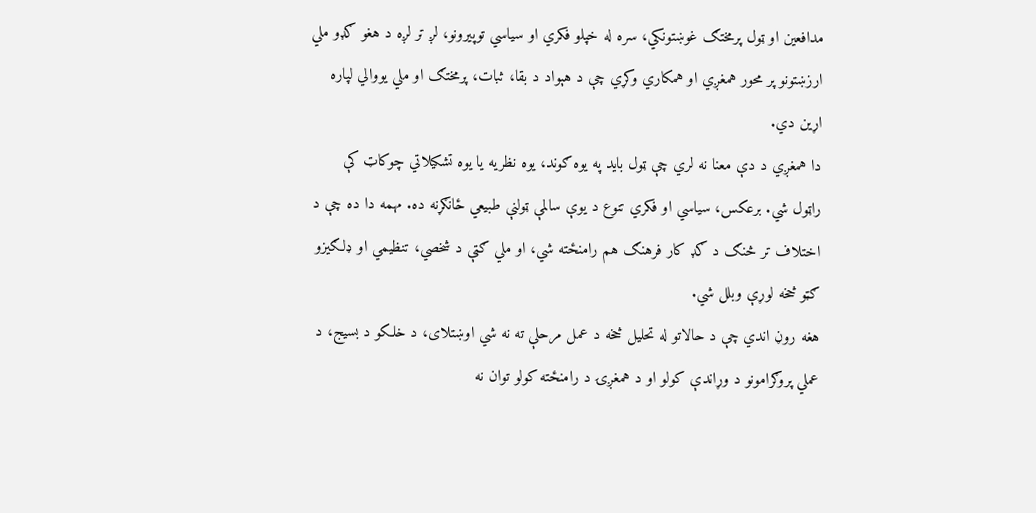مدافعین او ټول پرمختګ غوښتونکي، سره له خپلو فکري او سیاسي توپیرونو، لږ تر لږه د هغو ګډو ملي ارزښتونو پر محور همغږي او همکاري وکړي چې د هېواد د بقا، ثبات، پرمختګ او ملي یووالي لپاره اړین دي.
دا همغږي د دې معنا نه لري چې ټول باید په یوه ګوند، یوه نظریه یا یوه تشکیلاتي چوکاټ کې راټول شي. برعکس، سیاسي او فکري تنوع د یوې سالمې ټولنې طبیعي ځانګړنه ده. مهمه دا ده چې د اختلاف تر څنګ د ګډ کار فرهنګ هم رامنځته شي، او ملي ګټې د شخصي، تنظیمي او ډلګیزو ګټو څخه لوړې وبلل شي.
هغه روڼ اندي چې د حالاتو له تحلیل څخه د عمل مرحلې ته نه شي اوښتلای، د خلکو د بسیج، د عملي پروګرامونو د وړاندې کولو او د همغږۍ د رامنځته کولو توان نه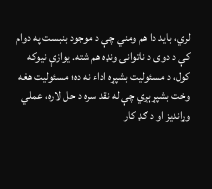لري، باید دا هم ومني چې د موجود بنبست په دوام کې د دوی د ناتوانۍ ونډه هم شته. یوازې نیوکه کول، د مسئولیت بشپړه اداء نه ده؛ مسئولیت هغه وخت بشپړېږي چې له نقد سره د حل لاره، عملي وړاندیز او د ګډ کار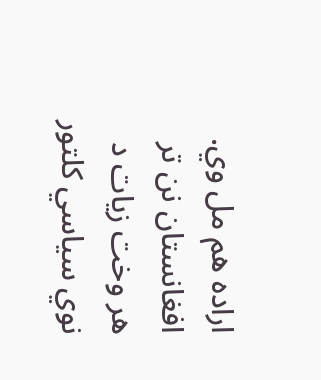اراده هم مل وي.
افغانستان نن تر هر وخت زیات د نوي سیاسي کلتور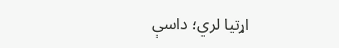اړتیا لري؛ داسې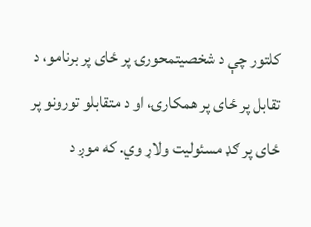کلتور چې د شخصیتمحورۍ پر ځای پر برنامو، د تقابل پر ځای پر همکارۍ، او د متقابلو تورونو پر ځای پر ګډ مسئولیت ولاړ وي. که موږ د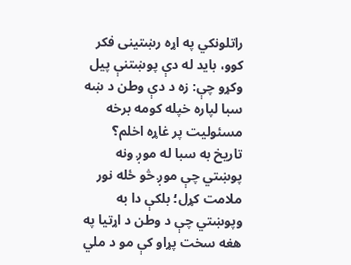راتلونکي په اړه رښتینی فکر کوو، باید له دې پوښتنې پیل وکړو چې: زه د دې وطن د ښه سبا لپاره خپله کومه برخه مسئولیت پر غاړه اخلم؟
تاریخ به سبا له موږ ونه پوښتي چې موږ څو ځله نور ملامت کړل؛ بلکې دا به وپوښتي چې د وطن د اړتیا په هغه سخت پړاو کې مو د ملي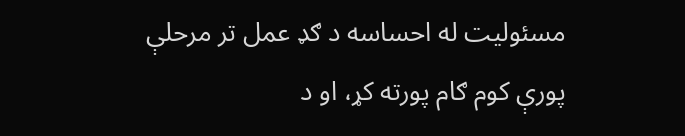مسئولیت له احساسه د ګډ عمل تر مرحلې پورې کوم ګام پورته کړ، او د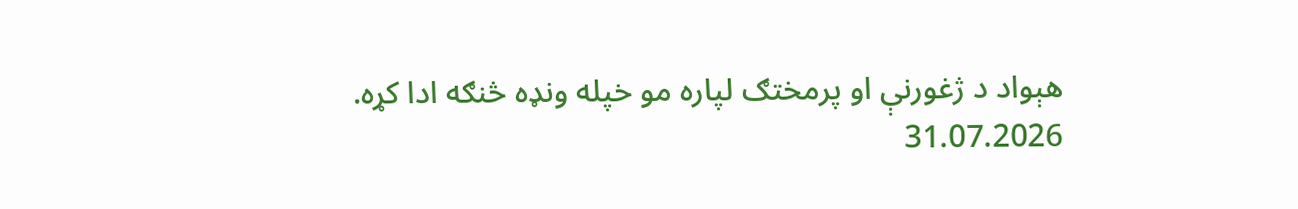هېواد د ژغورنې او پرمختګ لپاره مو خپله ونډه څنګه ادا کړه.
31.07.2026